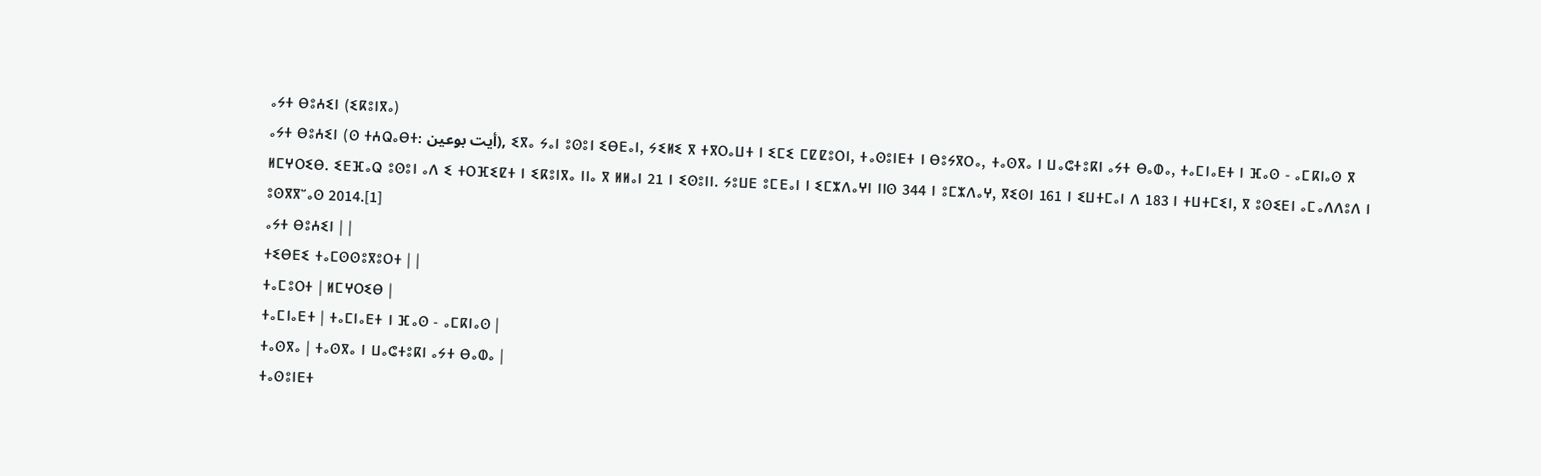ⴰⵢⵜ ⴱⵓⵄⵉⵏ (ⵉⴽⵓⵏⴳⴰ)
ⴰⵢⵜ ⴱⵓⵄⵉⵏ (ⵙ ⵜⵄⵕⴰⴱⵜ: أيت بوعين), ⵉⴳⴰ ⵢⴰⵏ ⵓⵙⵓⵏ ⵉⴱⴹⴰⵏ, ⵢⵉⵍⵉ ⴳ ⵜⴳⵔⴰⵡⵜ ⵏ ⵉⵎⵉ ⵎⵇⵇⵓⵔⵏ, ⵜⴰⵙⵓⵏⴹⵜ ⵏ ⴱⵓⵢⴳⵔⴰ, ⵜⴰⵙⴳⴰ ⵏ ⵡⴰⵛⵜⵓⴽⵏ ⴰⵢⵜ ⴱⴰⵀⴰ, ⵜⴰⵎⵏⴰⴹⵜ ⵏ ⴼⴰⵙ - ⴰⵎⴽⵏⴰⵙ ⴳ ⵍⵎⵖⵔⵉⴱ. ⵉⴹⴼⴰⵕ ⵓⵙⵓⵏ ⴰⴷ ⵉ ⵜⵔⴼⵉⵇⵜ ⵏ ⵉⴽⵓⵏⴳⴰ ⵏⵏⴰ ⴳ ⵍⵍⴰⵏ 21 ⵏ ⵉⵙⵓⵏⵏ. ⵢⵓⵡⴹ ⵓⵎⴹⴰⵏ ⵏ ⵉⵎⵣⴷⴰⵖⵏ ⵏⵏⵙ 344 ⵏ ⵓⵎⵣⴷⴰⵖ, ⴳⵉⵙⵏ 161 ⵏ ⵉⵡⵜⵎⴰⵏ ⴷ 183 ⵏ ⵜⵡⵜⵎⵉⵏ, ⴳ ⵓⵙⵉⴹⵏ ⴰⵎⴰⴷⴷⵓⴷ ⵏ ⵓⵙⴳⴳⵯⴰⵙ 2014.[1]
ⴰⵢⵜ ⴱⵓⵄⵉⵏ | |
ⵜⵉⴱⴹⵉ ⵜⴰⵎⵙⵙⵓⴳⵓⵔⵜ | |
ⵜⴰⵎⵓⵔⵜ | ⵍⵎⵖⵔⵉⴱ |
ⵜⴰⵎⵏⴰⴹⵜ | ⵜⴰⵎⵏⴰⴹⵜ ⵏ ⴼⴰⵙ - ⴰⵎⴽⵏⴰⵙ |
ⵜⴰⵙⴳⴰ | ⵜⴰⵙⴳⴰ ⵏ ⵡⴰⵛⵜⵓⴽⵏ ⴰⵢⵜ ⴱⴰⵀⴰ |
ⵜⴰⵙⵓⵏⴹⵜ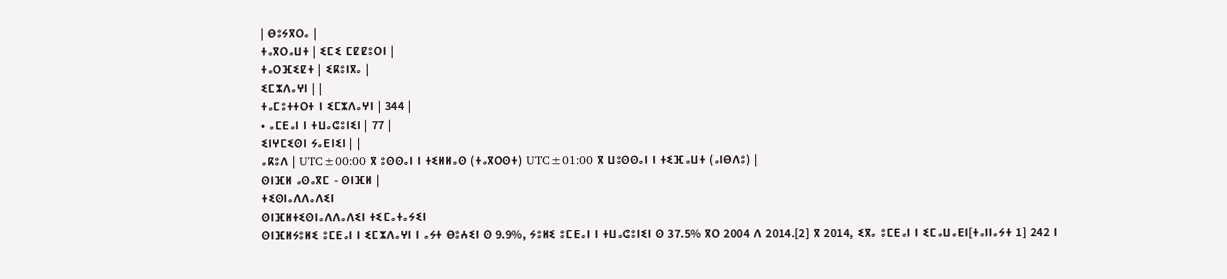| ⴱⵓⵢⴳⵔⴰ |
ⵜⴰⴳⵔⴰⵡⵜ | ⵉⵎⵉ ⵎⵇⵇⵓⵔⵏ |
ⵜⴰⵔⴼⵉⵇⵜ | ⵉⴽⵓⵏⴳⴰ |
ⵉⵎⵣⴷⴰⵖⵏ | |
ⵜⴰⵎⵓⵜⵜⵔⵜ ⵏ ⵉⵎⵣⴷⴰⵖⵏ | 344 |
• ⴰⵎⴹⴰⵏ ⵏ ⵜⵡⴰⵛⵓⵏⵉⵏ | 77 |
ⵉⵏⵖⵎⵉⵙⵏ ⵢⴰⴹⵏⵉⵏ | |
ⴰⴽⵓⴷ | UTC±00:00 ⴳ ⵓⵙⵙⴰⵏ ⵏ ⵜⵉⵍⵍⴰⵙ (ⵜⴰⴳⵔⵙⵜ) UTC±01:00 ⴳ ⵡⵓⵙⵙⴰⵏ ⵏ ⵜⵉⴼⴰⵡⵜ (ⴰⵏⴱⴷⵓ) |
ⵙⵏⴼⵍ ⴰⵙⴰⴳⵎ - ⵙⵏⴼⵍ |
ⵜⵉⵙⵏⴰⴷⴷⴰⴷⵉⵏ
ⵙⵏⴼⵍⵜⵉⵙⵏⴰⴷⴷⴰⴷⵉⵏ ⵜⵉⵎⴰⵜⴰⵢⵉⵏ
ⵙⵏⴼⵍⵢⵓⵍⵉ ⵓⵎⴹⴰⵏ ⵏ ⵉⵎⵣⴷⴰⵖⵏ ⵏ ⴰⵢⵜ ⴱⵓⵄⵉⵏ ⵙ 9.9%, ⵢⵓⵍⵉ ⵓⵎⴹⴰⵏ ⵏ ⵜⵡⴰⵛⵓⵏⵉⵏ ⵙ 37.5% ⴳⵔ 2004 ⴷ 2014.[2] ⴳ 2014, ⵉⴳⴰ ⵓⵎⴹⴰⵏ ⵏ ⵉⵎⴰⵡⴰⴹⵏ[ⵜⴰⵏⵏⴰⵢⵜ 1] 242 ⵏ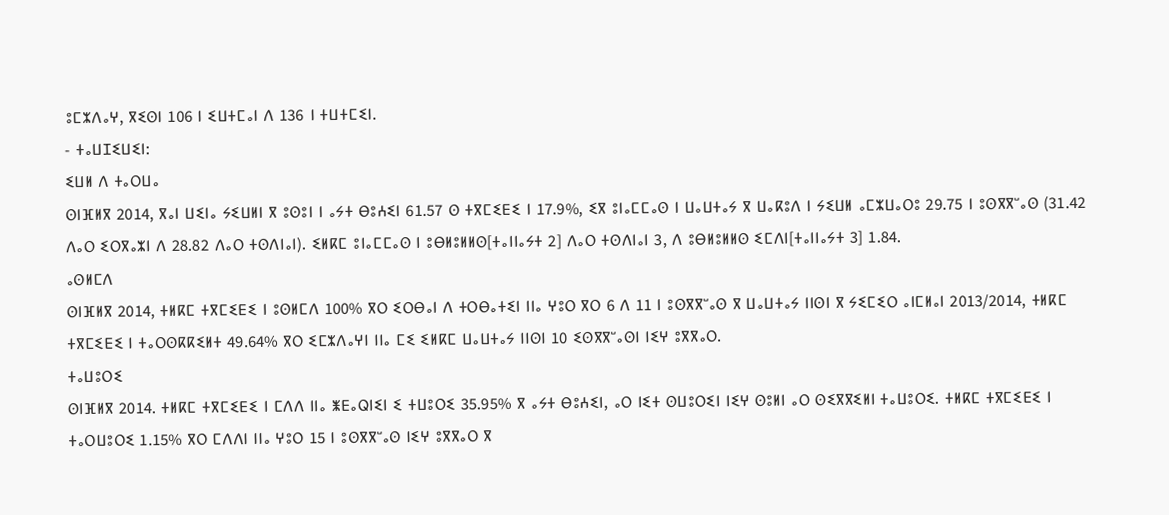ⵓⵎⵣⴷⴰⵖ, ⴳⵉⵙⵏ 106 ⵏ ⵉⵡⵜⵎⴰⵏ ⴷ 136 ⵏ ⵜⵡⵜⵎⵉⵏ.
- ⵜⴰⵡⵊⵉⵡⵉⵏ:
ⵉⵡⵍ ⴷ ⵜⴰⵔⵡⴰ
ⵙⵏⴼⵍⴳ 2014, ⴳⴰⵏ ⵡⵉⵏⴰ ⵢⵉⵡⵍⵏ ⴳ ⵓⵙⵓⵏ ⵏ ⴰⵢⵜ ⴱⵓⵄⵉⵏ 61.57 ⵙ ⵜⴳⵎⵉⴹⵉ ⵏ 17.9%, ⵉⴳ ⵓⵏⴰⵎⵎⴰⵙ ⵏ ⵡⴰⵡⵜⴰⵢ ⴳ ⵡⴰⴽⵓⴷ ⵏ ⵢⵉⵡⵍ ⴰⵎⵣⵡⴰⵔⵓ 29.75 ⵏ ⵓⵙⴳⴳⵯⴰⵙ (31.42 ⴷⴰⵔ ⵉⵔⴳⴰⵣⵏ ⴷ 28.82 ⴷⴰⵔ ⵜⵙⴷⵏⴰⵏ). ⵉⵍⴽⵎ ⵓⵏⴰⵎⵎⴰⵙ ⵏ ⵓⴱⵍⵓⵍⵍⵙ[ⵜⴰⵏⵏⴰⵢⵜ 2] ⴷⴰⵔ ⵜⵙⴷⵏⴰⵏ 3, ⴷ ⵓⴱⵍⵓⵍⵍⵙ ⵉⵎⴷⵏ[ⵜⴰⵏⵏⴰⵢⵜ 3] 1.84.
ⴰⵙⵍⵎⴷ
ⵙⵏⴼⵍⴳ 2014, ⵜⵍⴽⵎ ⵜⴳⵎⵉⴹⵉ ⵏ ⵓⵙⵍⵎⴷ 100% ⴳⵔ ⵉⵔⴱⴰⵏ ⴷ ⵜⵔⴱⴰⵜⵉⵏ ⵏⵏⴰ ⵖⵓⵔ ⴳⵔ 6 ⴷ 11 ⵏ ⵓⵙⴳⴳⵯⴰⵙ ⴳ ⵡⴰⵡⵜⴰⵢ ⵏⵏⵙⵏ ⴳ ⵢⵉⵎⵉⵔ ⴰⵏⵎⵍⴰⵏ 2013/2014, ⵜⵍⴽⵎ ⵜⴳⵎⵉⴹⵉ ⵏ ⵜⴰⵔⵙⴽⴽⵉⵍⵜ 49.64% ⴳⵔ ⵉⵎⵣⴷⴰⵖⵏ ⵏⵏⴰ ⵎⵉ ⵉⵍⴽⵎ ⵡⴰⵡⵜⴰⵢ ⵏⵏⵙⵏ 10 ⵉⵙⴳⴳⵯⴰⵙⵏ ⵏⵉⵖ ⵓⴳⴳⴰⵔ.
ⵜⴰⵡⵓⵔⵉ
ⵙⵏⴼⵍⴳ 2014. ⵜⵍⴽⵎ ⵜⴳⵎⵉⴹⵉ ⵏ ⵎⴷⴷ ⵏⵏⴰ ⵥⴹⴰⵕⵏⵉⵏ ⵉ ⵜⵡⵓⵔⵉ 35.95% ⴳ ⴰⵢⵜ ⴱⵓⵄⵉⵏ, ⴰⵔ ⵏⵉⵜ ⵙⵡⵓⵔⵉⵏ ⵏⵉⵖ ⵙⵓⵍⵏ ⴰⵔ ⵙⵉⴳⴳⵉⵍⵏ ⵜⴰⵡⵓⵔⵉ. ⵜⵍⴽⵎ ⵜⴳⵎⵉⴹⵉ ⵏ ⵜⴰⵔⵡⵓⵔⵉ 1.15% ⴳⵔ ⵎⴷⴷⵏ ⵏⵏⴰ ⵖⵓⵔ 15 ⵏ ⵓⵙⴳⴳⵯⴰⵙ ⵏⵉⵖ ⵓⴳⴳⴰⵔ ⴳ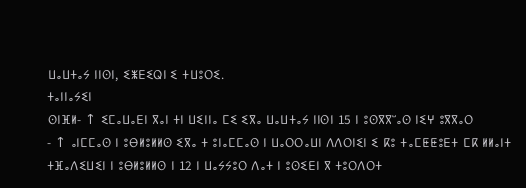ⵡⴰⵡⵜⴰⵢ ⵏⵏⵙⵏ, ⵉⵥⴹⵉⵕⵏ ⵉ ⵜⵡⵓⵔⵉ.
ⵜⴰⵏⵏⴰⵢⵉⵏ
ⵙⵏⴼⵍ- ↑ ⵉⵎⴰⵡⴰⴹⵏ ⴳⴰⵏ ⵜⵏ ⵡⵉⵏⵏⴰ ⵎⵉ ⵉⴳⴰ ⵡⴰⵡⵜⴰⵢ ⵏⵏⵙⵏ 15 ⵏ ⵓⵙⴳⴳⵯⴰⵙ ⵏⵉⵖ ⵓⴳⴳⴰⵔ
- ↑ ⴰⵏⵎⵎⴰⵙ ⵏ ⵓⴱⵍⵓⵍⵍⵙ ⵉⴳⴰ ⵜ ⵓⵏⴰⵎⵎⴰⵙ ⵏ ⵡⴰⵔⵔⴰⵡⵏ ⴷⴷⵔⵏⵉⵏ ⵉ ⴽⵓ ⵜⴰⵎⵟⵟⵓⴹⵜ ⵎⴽ ⵍⵍⴰⵏⵜ ⵜⴼⴰⴷⵉⵡⵉⵏ ⵏ ⵓⴱⵍⵓⵍⵍⵙ ⵏ 12 ⵏ ⵡⴰⵢⵢⵓⵔ ⴷⴰⵜ ⵏ ⵓⵙⵉⴹⵏ ⴳ ⵜⵓⵔⴷⵔⵜ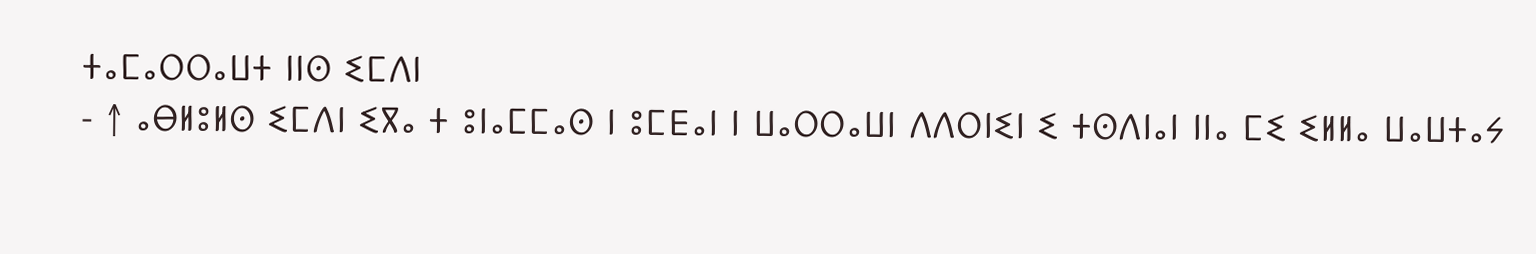ⵜⴰⵎⴰⵔⵔⴰⵡⵜ ⵏⵏⵙ ⵉⵎⴷⵏ
- ↑ ⴰⴱⵍⵓⵍⵙ ⵉⵎⴷⵏ ⵉⴳⴰ ⵜ ⵓⵏⴰⵎⵎⴰⵙ ⵏ ⵓⵎⴹⴰⵏ ⵏ ⵡⴰⵔⵔⴰⵡⵏ ⴷⴷⵔⵏⵉⵏ ⵉ ⵜⵙⴷⵏⴰⵏ ⵏⵏⴰ ⵎⵉ ⵉⵍⵍⴰ ⵡⴰⵡⵜⴰⵢ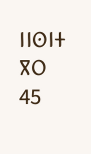ⵏⵏⵙⵏⵜ ⴳⵔ 45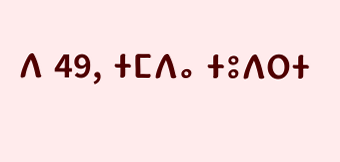ⴷ 49, ⵜⵎⴷⴰ ⵜⵓⴷⵔⵜ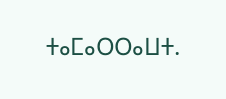ⵜⴰⵎⴰⵔⵔⴰⵡⵜ.